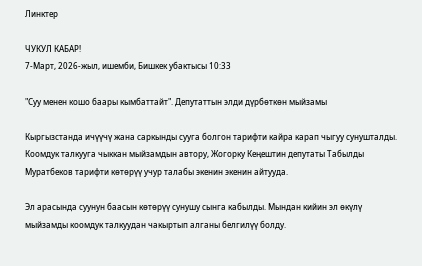Линктер

ЧУКУЛ КАБАР!
7-Март, 2026-жыл, ишемби, Бишкек убактысы 10:33

"Суу менен кошо баары кымбаттайт". Депутаттын элди дүрбөткөн мыйзамы

Кыргызстанда ичүүчү жана саркынды сууга болгон тарифти кайра карап чыгуу сунушталды. Коомдук талкууга чыккан мыйзамдын автору, Жогорку Кеңештин депутаты Табылды Муратбеков тарифти көтөрүү учур талабы экенин экенин айтууда.

Эл арасында суунун баасын көтөрүү сунушу сынга кабылды. Мындан кийин эл өкүлү мыйзамды коомдук талкуудан чакыртып алганы белгилүү болду.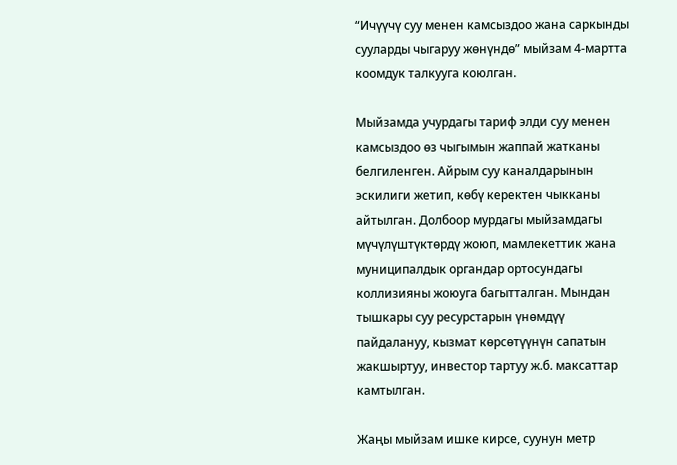“Ичүүчү суу менен камсыздоо жана саркынды сууларды чыгаруу жөнүндө” мыйзам 4-мартта коомдук талкууга коюлган.

Мыйзамда учурдагы тариф элди суу менен камсыздоо өз чыгымын жаппай жатканы белгиленген. Айрым суу каналдарынын эскилиги жетип, көбү керектен чыкканы айтылган. Долбоор мурдагы мыйзамдагы мүчүлүштүктөрдү жоюп, мамлекеттик жана муниципалдык органдар ортосундагы коллизияны жоюуга багытталган. Мындан тышкары суу ресурстарын үнөмдүү пайдалануу, кызмат көрсөтүүнүн сапатын жакшыртуу, инвестор тартуу ж.б. максаттар камтылган.

Жаңы мыйзам ишке кирсе, суунун метр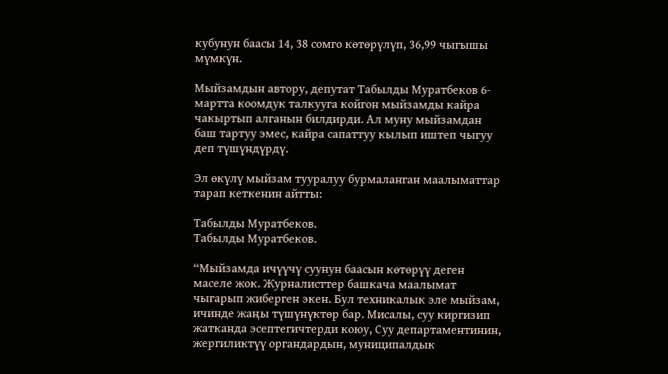кубунун баасы 14, 38 сомго көтөрүлүп, 36,99 чыгышы мүмкүн.

Мыйзамдын автору, депутат Табылды Муратбеков 6-мартта коомдук талкууга койгон мыйзамды кайра чакыртып алганын билдирди. Ал муну мыйзамдан баш тартуу эмес, кайра сапаттуу кылып иштеп чыгуу деп түшүндүрдү.

Эл өкүлү мыйзам тууралуу бурмаланган маалыматтар тарап кеткенин айтты:

Табылды Муратбеков.
Табылды Муратбеков.

“Мыйзамда ичүүчү суунун баасын көтөрүү деген маселе жок. Журналисттер башкача маалымат чыгарып жиберген экен. Бул техникалык эле мыйзам, ичинде жаңы түшүнүктөр бар. Мисалы, суу киргизип жатканда эсептегичтерди коюу, Суу департаментинин, жергиликтүү органдардын, муниципалдык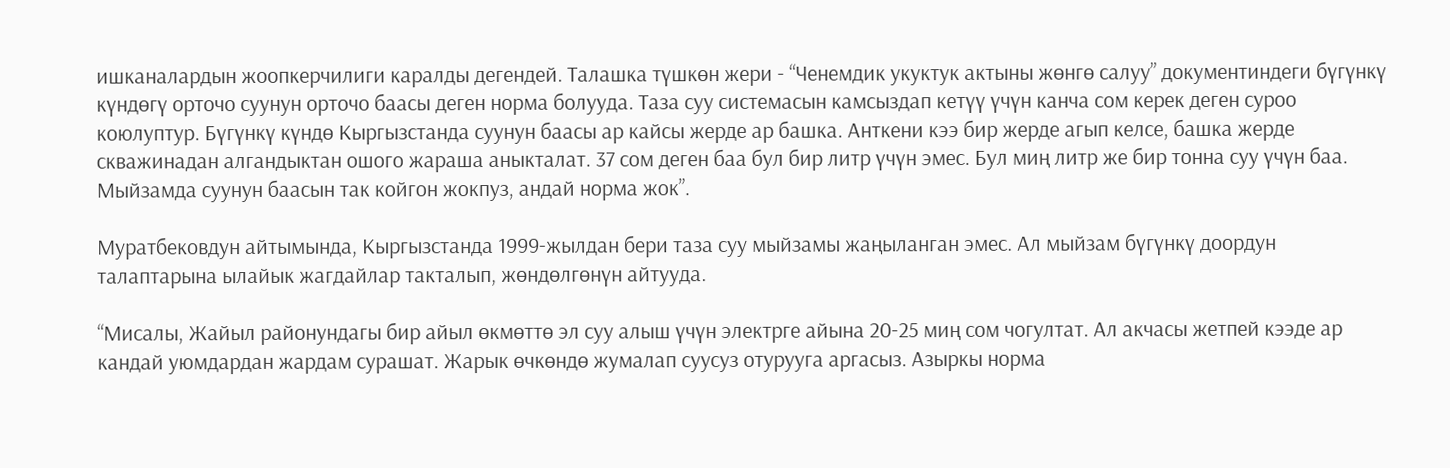ишканалардын жоопкерчилиги каралды дегендей. Талашка түшкөн жери - “Ченемдик укуктук актыны жөнгө салуу” документиндеги бүгүнкү күндөгү орточо суунун орточо баасы деген норма болууда. Таза суу системасын камсыздап кетүү үчүн канча сом керек деген суроо коюлуптур. Бүгүнкү күндө Кыргызстанда суунун баасы ар кайсы жерде ар башка. Анткени кээ бир жерде агып келсе, башка жерде скважинадан алгандыктан ошого жараша аныкталат. 37 сом деген баа бул бир литр үчүн эмес. Бул миң литр же бир тонна суу үчүн баа. Мыйзамда суунун баасын так койгон жокпуз, андай норма жок”.

Муратбековдун айтымында, Кыргызстанда 1999-жылдан бери таза суу мыйзамы жаңыланган эмес. Ал мыйзам бүгүнкү доордун талаптарына ылайык жагдайлар такталып, жөндөлгөнүн айтууда.

“Мисалы, Жайыл районундагы бир айыл өкмөттө эл суу алыш үчүн электрге айына 20-25 миң сом чогултат. Ал акчасы жетпей кээде ар кандай уюмдардан жардам сурашат. Жарык өчкөндө жумалап суусуз отурууга аргасыз. Азыркы норма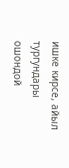ишке кирсе, айыл тургундары ошондой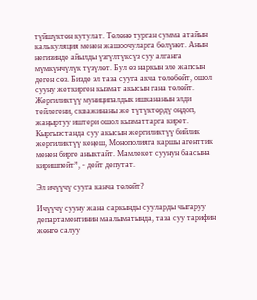түйшүктөн кутулат. Төлөнө турган сумма атайын калькуляция менен жашоочуларга бөлүнөт. Анын негизинде айылды үзгүлтүксүз суу алганга мүмкүнчүлүк түзүлөт. Бул өз наркын эле жапсын деген сөз. Бизде эл таза сууга акча төлөбөйт, ошол сууну жеткирген кызмат акысын гана төлөйт. Жергиликтүү муниципалдык ишкананын элди тейлегени, скважинаны же түтүктөрдү оңдоп, жаңыртуу иштери ошол кызматтарга кирет. Кыргызстанда суу акысын жергиликтүү бийлик жергиликтүү кеңеш, Монополияга каршы агенттик менен бирге аныктайт. Мамлекет суунун баасына киришпейт”, - дейт депутат.

Эл ичүүчү сууга канча төлөйт?

Ичүүчү сууну жана саркынды сууларды чыгаруу департаментинин маалыматында, таза суу тарифин жөнгө салуу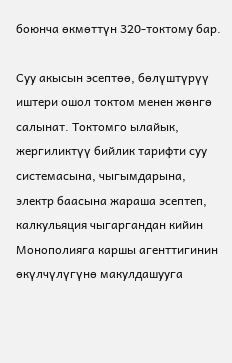боюнча өкмөттүн 320-токтому бар.

Суу акысын эсептөө, бөлүштүрүү иштери ошол токтом менен жөнгө салынат. Токтомго ылайык, жергиликтүү бийлик тарифти суу системасына, чыгымдарына, электр баасына жараша эсептеп, калкульяция чыгаргандан кийин Монополияга каршы агенттигинин өкүлчүлүгүнө макулдашууга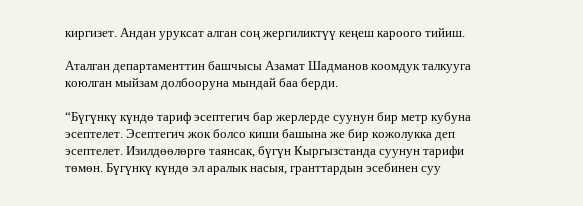киргизет. Андан уруксат алган соң жергиликтүү кеңеш кароого тийиш.

Аталган департаменттин башчысы Азамат Шадманов коомдук талкууга коюлган мыйзам долбооруна мындай баа берди.

“Бүгүнкү күндө тариф эсептегич бар жерлерде суунун бир метр кубуна эсептелет. Эсептегич жок болсо киши башына же бир кожолукка деп эсептелет. Изилдөөлөргө таянсак, бүгүн Кыргызстанда суунун тарифи төмөн. Бүгүнкү күндө эл аралык насыя, гранттардын эсебинен суу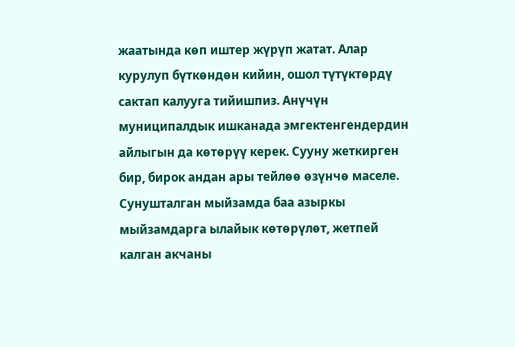жаатында көп иштер жүрүп жатат. Алар курулуп бүткөндөн кийин, ошол түтүктөрдү сактап калууга тийишпиз. Анүчүн муниципалдык ишканада эмгектенгендердин айлыгын да көтөрүү керек. Сууну жеткирген бир, бирок андан ары тейлөө өзүнчө маселе. Сунушталган мыйзамда баа азыркы мыйзамдарга ылайык көтөрүлөт, жетпей калган акчаны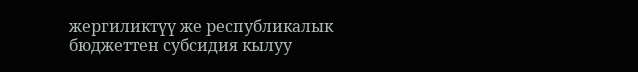жергиликтүү же республикалык бюджеттен субсидия кылуу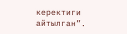керектиги айтылган”.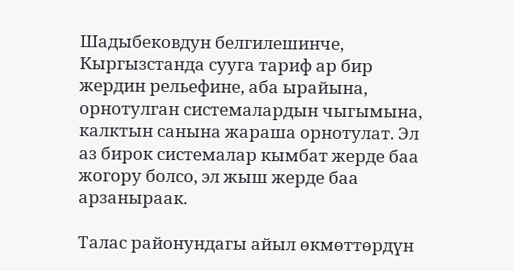Шадыбековдун белгилешинче, Кыргызстанда сууга тариф ар бир жердин рельефине, аба ырайына, орнотулган системалардын чыгымына, калктын санына жараша орнотулат. Эл аз бирок системалар кымбат жерде баа жогору болсо, эл жыш жерде баа арзаныраак.

Талас районундагы айыл өкмөттөрдүн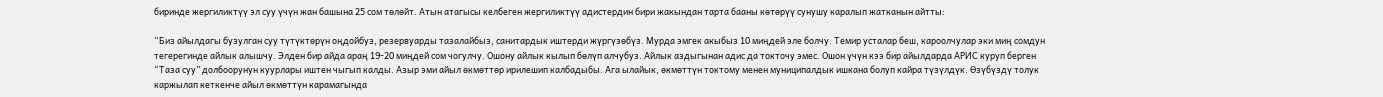биринде жергиликтүү эл суу үчүн жан башына 25 сом төлөйт. Атын атагысы келбеген жергиликтүү адистердин бири жакындан тарта бааны көтөрүү сунушу каралып жатканын айтты:

“Биз айылдагы бузулган суу түтүктөрүн оңдойбуз, резервуарды тазалайбыз, санитардык иштерди жүргүзөбүз. Мурда эмгек акыбыз 10 миңдей эле болчу. Темир усталар беш, кароолчулар эки миң сомдун тегерегинде айлык алышчу. Элден бир айда араң 19-20 миңдей сом чогулчу. Ошону айлык кылып бөлүп алчубуз. Айлык аздыгынан адис да токточу эмес. Ошон үчүн кээ бир айылдарда АРИС куруп берген “Таза суу” долбоорунун куурлары иштен чыгып калды. Азыр эми айыл өкмөттөр ирилешип калбадыбы. Ага ылайык, өкмөттүн токтому менен муниципалдык ишкана болуп кайра түзүлдүк. Өзүбүздү толук каржылап кеткенче айыл өкмөттүн карамагында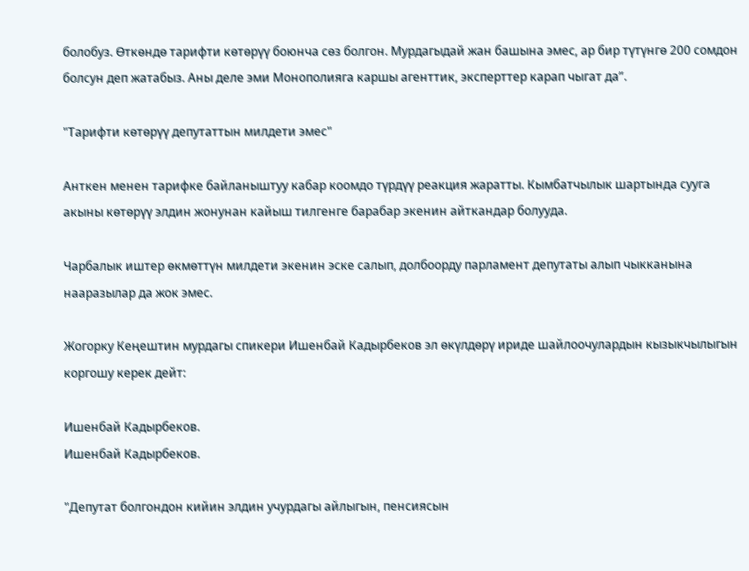болобуз. Өткөндө тарифти көтөрүү боюнча сөз болгон. Мурдагыдай жан башына эмес, ар бир түтүнгө 200 сомдон болсун деп жатабыз. Аны деле эми Монополияга каршы агенттик, эксперттер карап чыгат да”.

"Тарифти көтөрүү депутаттын милдети эмес"

Анткен менен тарифке байланыштуу кабар коомдо түрдүү реакция жаратты. Кымбатчылык шартында сууга акыны көтөрүү элдин жонунан кайыш тилгенге барабар экенин айткандар болууда.

Чарбалык иштер өкмөттүн милдети экенин эске салып, долбоорду парламент депутаты алып чыкканына нааразылар да жок эмес.

Жогорку Кеңештин мурдагы спикери Ишенбай Кадырбеков эл өкүлдөрү ириде шайлоочулардын кызыкчылыгын коргошу керек дейт:

Ишенбай Кадырбеков.
Ишенбай Кадырбеков.

"Депутат болгондон кийин элдин учурдагы айлыгын, пенсиясын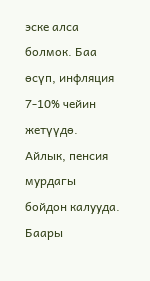эске алса болмок. Баа өсүп, инфляция 7-10% чейин жетүүдө. Айлык, пенсия мурдагы бойдон калууда. Баары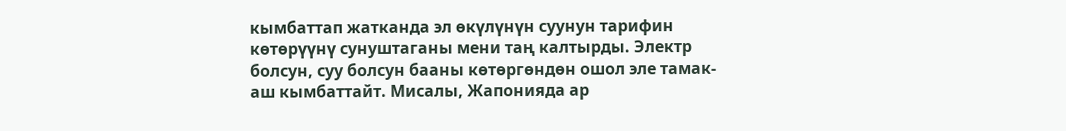кымбаттап жатканда эл өкүлүнүн суунун тарифин көтөрүүнү сунуштаганы мени таң калтырды. Электр болсун, суу болсун бааны көтөргөндөн ошол эле тамак-аш кымбаттайт. Мисалы, Жапонияда ар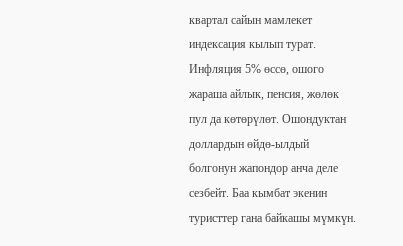квартал сайын мамлекет индексация кылып турат. Инфляция 5% өссө, ошого жараша айлык, пенсия, жөлөк пул да көтөрүлөт. Ошондуктан доллардын өйдө-ылдый болгонун жапондор анча деле сезбейт. Баа кымбат экенин туристтер гана байкашы мүмкүн.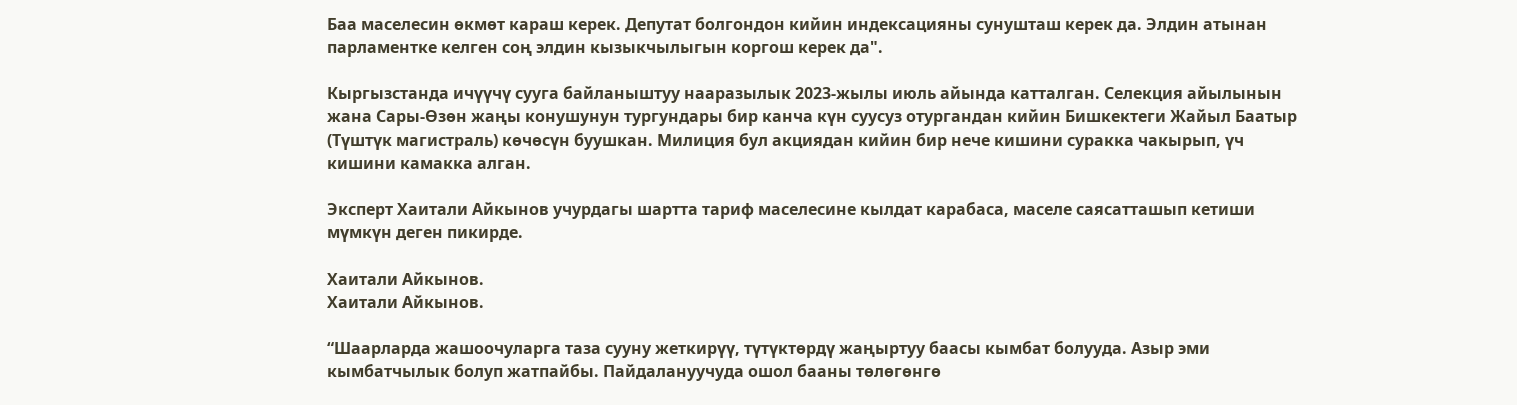Баа маселесин өкмөт караш керек. Депутат болгондон кийин индексацияны сунушташ керек да. Элдин атынан парламентке келген соң элдин кызыкчылыгын коргош керек да".

Кыргызстанда ичүүчү сууга байланыштуу нааразылык 2023-жылы июль айында катталган. Селекция айылынын жана Сары-Өзөн жаңы конушунун тургундары бир канча күн суусуз отургандан кийин Бишкектеги Жайыл Баатыр (Түштүк магистраль) көчөсүн буушкан. Милиция бул акциядан кийин бир нече кишини суракка чакырып, үч кишини камакка алган.

Эксперт Хаитали Айкынов учурдагы шартта тариф маселесине кылдат карабаса, маселе саясатташып кетиши мүмкүн деген пикирде.

Хаитали Айкынов.
Хаитали Айкынов.

“Шаарларда жашоочуларга таза сууну жеткирүү, түтүктөрдү жаңыртуу баасы кымбат болууда. Азыр эми кымбатчылык болуп жатпайбы. Пайдалануучуда ошол бааны төлөгөнгө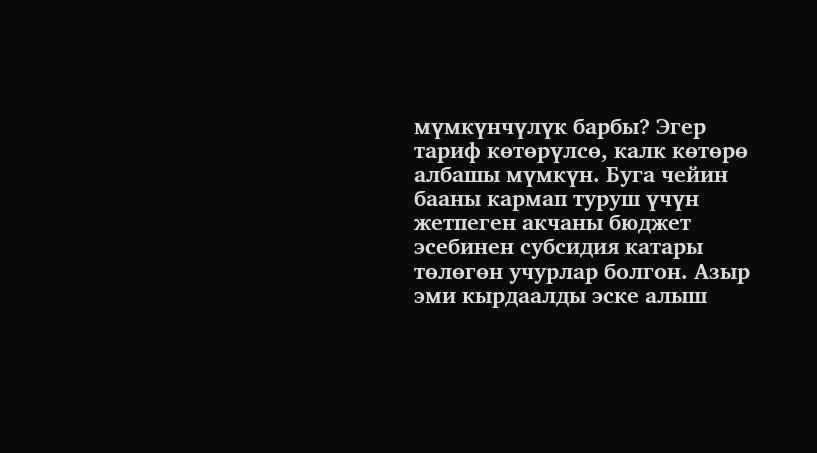мүмкүнчүлүк барбы? Эгер тариф көтөрүлсө, калк көтөрө албашы мүмкүн. Буга чейин бааны кармап туруш үчүн жетпеген акчаны бюджет эсебинен субсидия катары төлөгөн учурлар болгон. Азыр эми кырдаалды эске алыш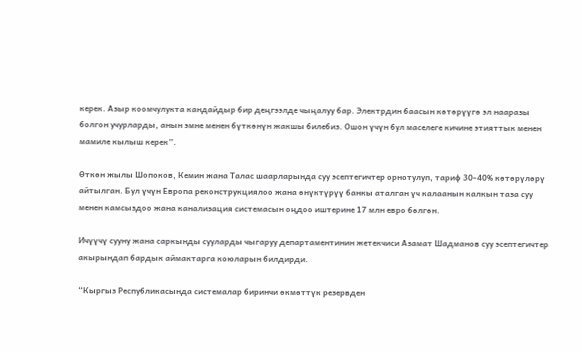керек. Азыр коомчулукта кандайдыр бир деңгээлде чыңалуу бар. Электрдин баасын көтөрүүгө эл нааразы болгон учурларды, анын эмне менен бүткөнүн жакшы билебиз. Ошон үчүн бул маселеге кичине этияттык менен мамиле кылыш керек”.

Өткөн жылы Шопоков, Кемин жана Талас шаарларында суу эсептегичтер орнотулуп, тариф 30-40% көтөрүлөрү айтылган. Бул үчүн Европа реконструкциялоо жана өнүктүрүү банкы аталган үч калаанын калкын таза суу менен камсыздоо жана канализация системасын оңдоо иштерине 17 млн евро бөлгөн.

Ичүүчү сууну жана саркынды сууларды чыгаруу департаментинин жетекчиси Азамат Шадманов суу эсептегичтер акырындап бардык аймактарга коюларын билдирди.

“Кыргыз Республикасында системалар биринчи өкмөттүк резервден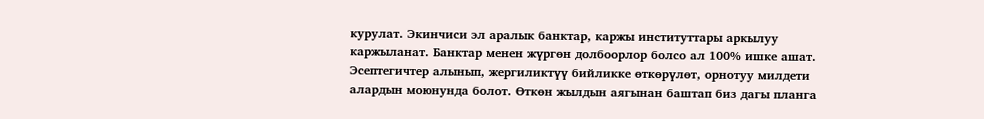курулат. Экинчиси эл аралык банктар, каржы институттары аркылуу каржыланат. Банктар менен жүргөн долбоорлор болсо ал 100% ишке ашат. Эсептегичтер алынып, жергиликтүү бийликке өткөрүлөт, орнотуу милдети алардын моюнунда болот. Өткөн жылдын аягынан баштап биз дагы планга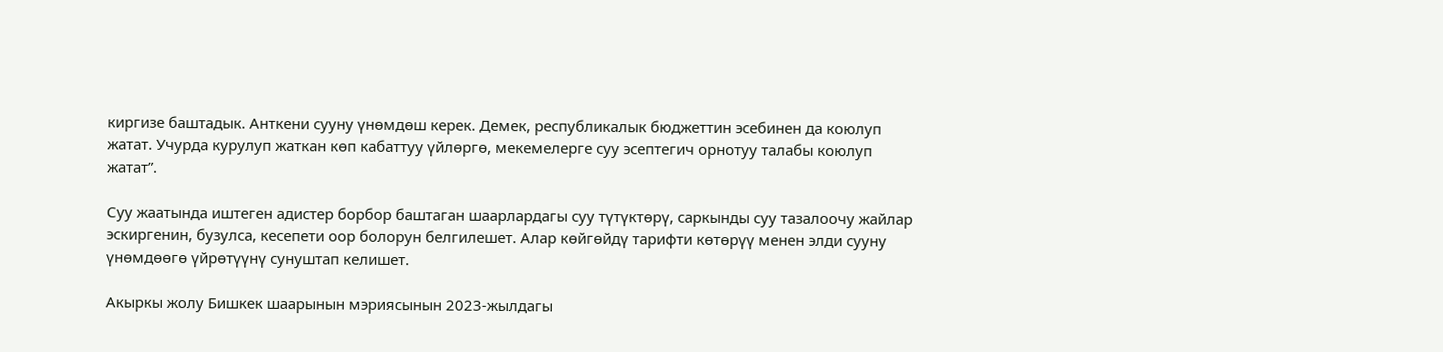киргизе баштадык. Анткени сууну үнөмдөш керек. Демек, республикалык бюджеттин эсебинен да коюлуп жатат. Учурда курулуп жаткан көп кабаттуу үйлөргө, мекемелерге суу эсептегич орнотуу талабы коюлуп жатат”.

Суу жаатында иштеген адистер борбор баштаган шаарлардагы суу түтүктөрү, саркынды суу тазалоочу жайлар эскиргенин, бузулса, кесепети оор болорун белгилешет. Алар көйгөйдү тарифти көтөрүү менен элди сууну үнөмдөөгө үйрөтүүнү сунуштап келишет.

Акыркы жолу Бишкек шаарынын мэриясынын 2023-жылдагы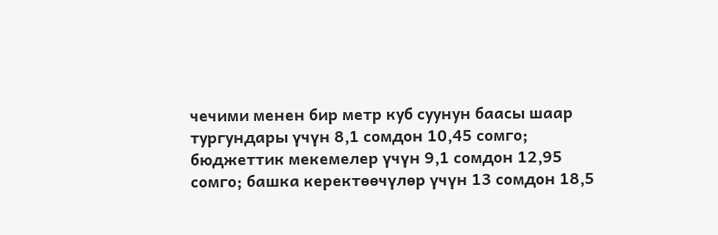чечими менен бир метр куб суунун баасы шаар тургундары үчүн 8,1 сомдон 10,45 сомго; бюджеттик мекемелер үчүн 9,1 сомдон 12,95 сомго; башка керектөөчүлөр үчүн 13 сомдон 18,5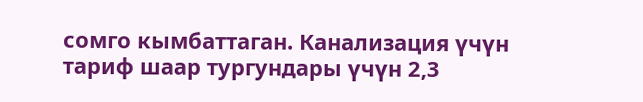сомго кымбаттаган. Канализация үчүн тариф шаар тургундары үчүн 2,3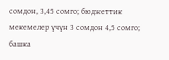сомдон, 3,45 сомго; бюджеттик мекемелер үчүн 3 сомдон 4,5 сомго; башка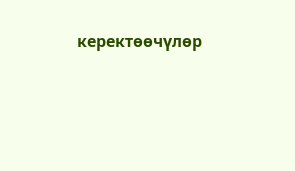керектөөчүлөр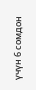үчүн 6 сомдон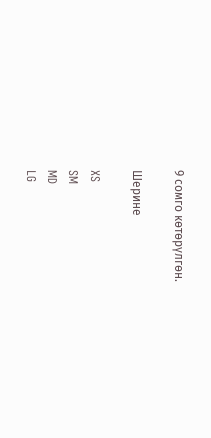9 сомго көтөрүлгөн.

Шерине

XS
SM
MD
LG